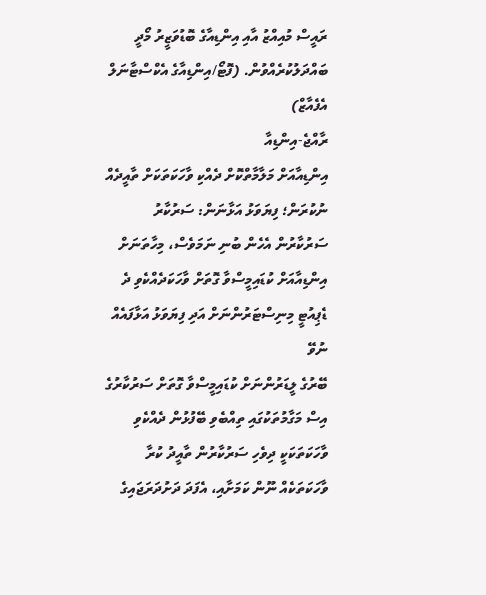ރައީސް މުއިއްޒު އާއި އިންޑިއާގެ ބޮޑުވަޒީރު މޯދީ ބައްދަލުކުރެއްވުން. (ފޮޓޯ/އިންޑިއާގެ އެކްސްޓާނަލް އެފެއާޒް)
ރާއްޖެ-އިންޑިއާ
އިންޑިއާއަށް މަލާމާތްކޮށް ދެއްކި ވާހަކަތަކަށް ތާއީދެއް ނުކުރަން؛ ފިޔަވަޅު އަޅާނަން: ސަރުކާރު
ސަރުކާރުން އެހެން ބުނި ނަމަވެސް، މިހާތަނަށް އިންޑިއާއަށް ކުޑައިމީސްވާ ގޮތަށް ވާހަކަދެއްކެވި ދެ ޑެޕިއުޓީ މިނިސްޓަރުންނަށް އަދި ފިޔަވަޅު އަޅާފައެއް ނުވޭ
ބޭރުގެ ލީޑަރުންނަށް ކުޑައިމީސްވާ ގޮތަށް ސަރުކާރުގެ އިސް މަގާމުތަކުގައި ތިއްބެވި ބޭފުޅުން ދެއްކެވި ވާހަކަތަކަކީ ދިވެހި ސަރުކާރުން ތާއީދު ކުރާ ވާހަކަތަކެއް ނޫން ކަމަށާއި، އެފަދަ ދަށުދަރަޖައިގެ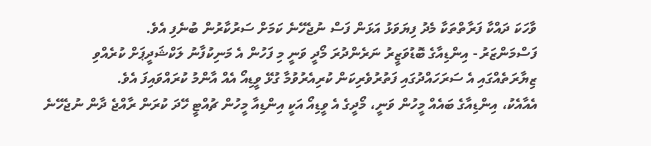ވާހަކަ ދައްކާ ފަރާތްތަކާ މެދު ފިޔަވަޅު އަޅަން ފަސް ނުޖެހޭނެ ކަމަށް ސަރުކާރުން ބުނެފި އެވެ.
ފަސްމަންޒަރު - އިންޑިއާގެ ބޮޑުވަޒީރު ނަރެންދުރަ މޯދީ ވަނީ މި ފަހުން އެ މަނިކުފާނު ލަކްޝަދީޕަށް ކުރެއްވި ޒިޔާރަތެއްގައި އެ ސަރަހައްދުގައި ފަތުރުވެރިކަން ކުރިއެރުވުމާ ގުޅޭ ވީޑިއޯ އެއް އާންމު ކުރައްވައިފަ އެވެ.
އެއާއެކު، އިންޑިއާގެ ބައެއް މީހުން ވަނީ، މޯދީގެ އެ ވީޑިއޯ އަކީ އިންޑިއާ މީހުން ޗުއްޓީ ހޭދަ ކުރަން ރާއްޖެ ދާން ނުޖެހޭނެ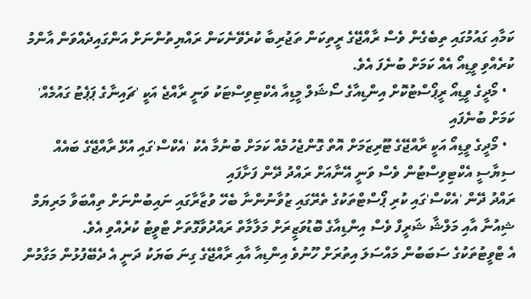ކަމާއި ގައުމުގައި ތިބެގެން ވެސް ރާއްޖޭގެ ރީތިކަން ތަޖުރިބާ ކުރެވޭނެކަން ރައްޔިތުންނަށް އަންގައިދެއްވަން އާންމު ކުރެއްވި ވީޑިއޯ އެއް ކަމަށް ބުނެފަ އެވެ.
  • މޯދީގެ ވީޑިއޯ ރީޕޯސްޓުކޮށް އިންޑިއާގެ ސޯޝަލް މީޑިއާ އެކްޓިވިސްޓަކު ވަނީ ރާއްޖެ އަކީ 'ޗައިނާގެ ޕަޕެޓު ގައުމެއް' ކަމަށް ބުނެފައި
  • މޯދީގެ ވީޑިއޯ އަކީ ރާއްޖޭގެ ޓޫރިޒަމަށް އޮތް ގޮންޖެހުމެއް ކަމަށް ބުނުމާ އެކު 'އެކްސް'ގައި އުޅޭ ރާއްޖޭގެ ބައެއް ސިޔާސީ އެކްޓިވިސްޓުން ވެސް ވަނީ އޭނާއަށް ރައްދު ދޭން ފަށާފައި
ރައްދު ދޭން 'އެކްސް'ގައި ކުރި ޕޯސްޓްތަކުގެ ތެރޭގައި ޒުވާނުންނާ ބެހޭ ވުޒާރާގައި ނައިބުންނަށް ތިއްބަވާ މަރިޔަމް ޝިއުނާ އާއި މަލްޝާ ޝަރީފް ވެސް އިންޑިއާގެ ބޮޑުވަޒީރަށް މަލާމާތް ރައްދުވާގޮތަށް ޓްވީޓު ކުރެއްވި އެވެ.
އެ ޓްވީޓުތަކުގެ ސަބަބުން މައްސަލަ އިތުރަށް ހޫނުވެ އިންޑިއާ އާއި ރާއްޖޭގެ ގިނަ ބަޔަކު ދަނީ އެ ދެބޭފުޅުން މަގާމުން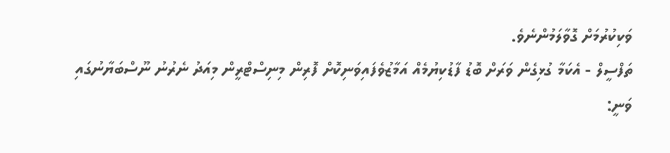ވަކިކުރުމަށް ގޮވާލަމުންނެވެ.
ތަފްސީލް - އެކަމާ ގުޅިގެން ވަރަށް ބޮޑު ފާޑުކިޔުމެއް އަމާޒުވެފައިވަނިކޮށް ފޮރިން މިނިސްޓްރީން މިއަދު ނެރުނު ނޫސްބަޔާނުގައި ވަނީ: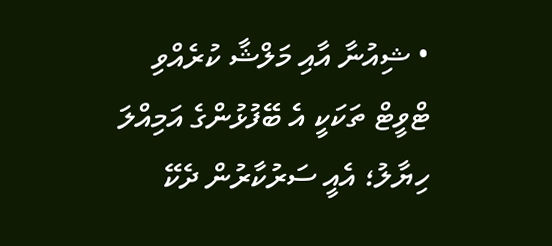• ޝިއުނާ އާއި މަލްޝާ ކުރެއްވި ޓްވީޓް ތަކަކީ އެ ބޭފުޅުންގެ އަމިއްލަ ހިޔާލު؛ އެއީ ސަރުކާރުން ދެކޭ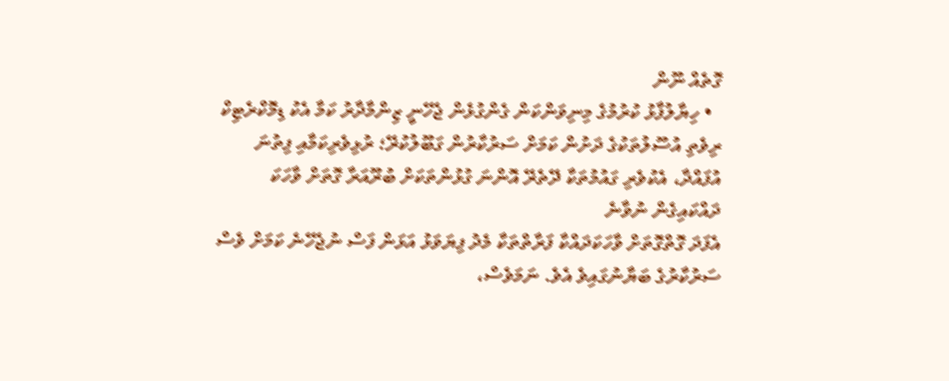ގޮތެއް ނޫން
  • ހިޔާލުފާޅު ކުރުމުގެ މިނިވަންކަން ގެންގުޅެން ޖެހޭނީ ޒިންމާދާރު ކަމާ އެކު ޑިމޮކްރެޓިކް ރިވެތި އުސޫލުތަކުގެ ދަށުން ކަމަށް ސަރުކާރުން ގަބޫލުކުރޭ؛ ރުޅިވެރިކަމާއި ފިތުނަ އުފައްދާ، އެކުވެރި ގައުމުތަކާ ދޭތެރޭ އޮންނަ ގުޅުންތަކަށް ބުރޫއަރާ ގޮތަށް ވާހަކަ ދައްކައިގެން ނުވާނެ
އެފަދަ ގޮތްގޮތަށް ވާހަކަދައްކާ ފަރާތްތަކާ މެދު ފިޔަވަޅު އަޅަން ފަސް ނުޖެހޭނެ ކަމަށް ވެސް ސަރުކާރުގެ ބަޔާނުގައިވެ އެވެ. ނަމަވެސް،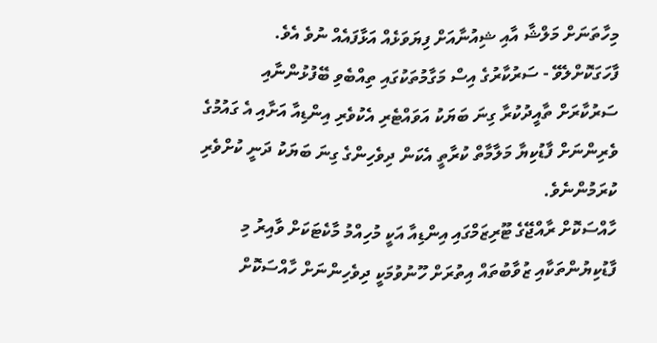މިހާތަނަށް މަލްޝާ އާއި ޝިއުނާއަށް ފިޔަވަޅެއް އަޅާފައެއް ނުވެ އެވެ.
ފާހަގަކޮށްލެވޭ - ސަރުކާރުގެ އިސް މަގާމުތަކުގައި ތިއްބެވި ބޭފުޅުންނާއި ސަރުކާރަށް ތާއީދުކުރާ ގިނަ ބަޔަކު އަވައްޓެރި އެކުވެރި އިންޑިއާ އަށާއި އެ ގައުމުގެ ވެރިންނަށް ފާޑުކިޔާ މަލާމާތް ކުރާތީ އެކަން ދިވެހިންގެ ގިނަ ބަޔަކު ދަނީ ކުށްވެރި ކުރަމުންނެވެ.
ހާއްސަކޮށް ރާއްޖޭގެ ޓޫރިޒަމްގައި އިންޑިއާ އަކީ މުހިއްމު މާކެޓަކަށް ވާއިރު މި ފާޑުކިޔުންތަކާއި ޒުވާބުތައް އިތުރަށް ހޫނުވުމަކީ ދިވެހިންނަށް ހާއްސަކޮށް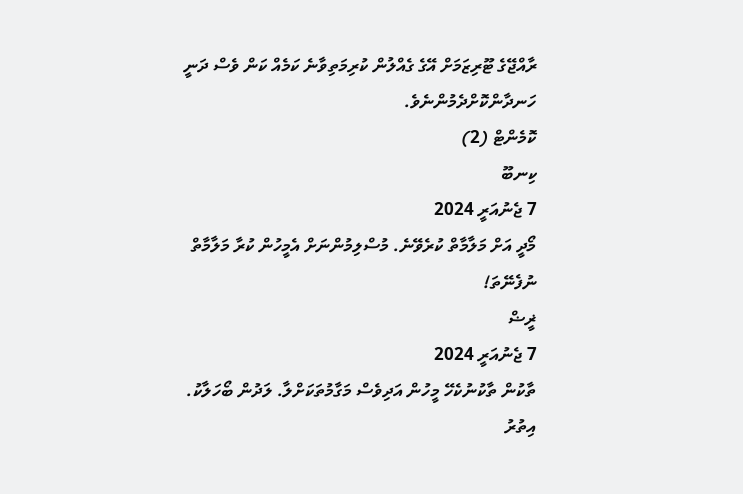ރާއްޖޭގެ ޓޫރިޒަމަށް އޭގެ ގެއްލުން ކުރިމަތިވާނެ ކަމެއް ކަން ވެސް ދަނީ ހަނދާންކޮށްދެމުންނެވެ.
ކޮމެންޓް (2)
ކިނބޫ
7 ޖެނުއަރީ 2024
މޯދީ އަށް މަލާމާތް ކުރެވޭނެ. މުސްލިމުންނަށް އެމީހުން ކުރާ މަލާމާތް ނުފެނޭތަ!
ޜީޟް
7 ޖެނުއަރީ 2024
ތާކުން ތާކުނުކެހޭ މީހުން އަދިވެސް މަގާމުތަކަށްލާ. ލަދުން ބޯހަލާކު.
އިތުރު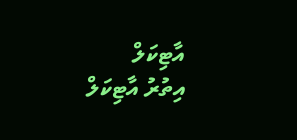އާޓިކަލް
އިތުރު އާޓިކަލް